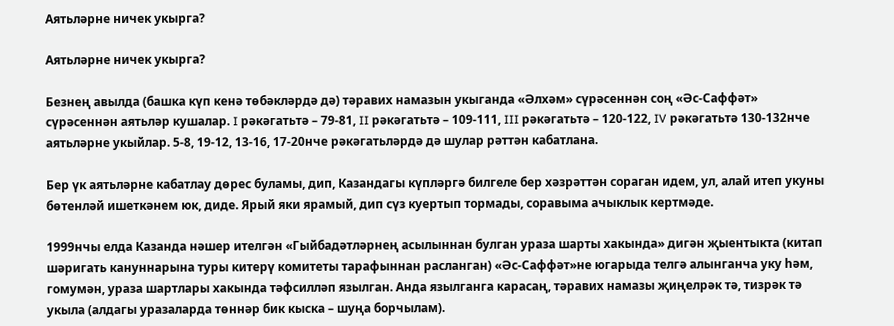Аятьләрне ничек укырга?

Аятьләрне ничек укырга?

Безнең авылда (башка күп кенә төбәкләрдә дә) тәравих намазын укыганда «Әлхәм» сүрәсеннән соң «Әс-Саффәт» сүрәсеннән аятьләр кушалар. I рәкәгатьтә – 79-81, II рәкәгатьтә – 109-111, III рәкәгатьтә – 120-122, IV рәкәгатьтә 130-132нче аятьләрне укыйлар. 5-8, 19-12, 13-16, 17-20нче рәкәгатьләрдә дә шулар рәттән кабатлана.

Бер үк аятьләрне кабатлау дөрес буламы, дип, Казандагы күпләргә билгеле бер хәзрәттән сораган идем, ул, алай итеп укуны бөтенләй ишеткәнем юк, диде. Ярый яки ярамый, дип сүз куертып тормады, соравыма ачыклык кертмәде.

1999нчы елда Казанда нәшер ителгән «Гыйбадәтләрнең асылыннан булган ураза шарты хакында» дигән җыентыкта (китап шәригать кануннарына туры китерү комитеты тарафыннан расланган) «Әс-Саффәт»не югарыда телгә алынганча уку һәм, гомумән, ураза шартлары хакында тәфсилләп язылган. Анда язылганга карасаң, тәравих намазы җиңелрәк тә, тизрәк тә укыла (алдагы уразаларда төннәр бик кыска – шуңа борчылам).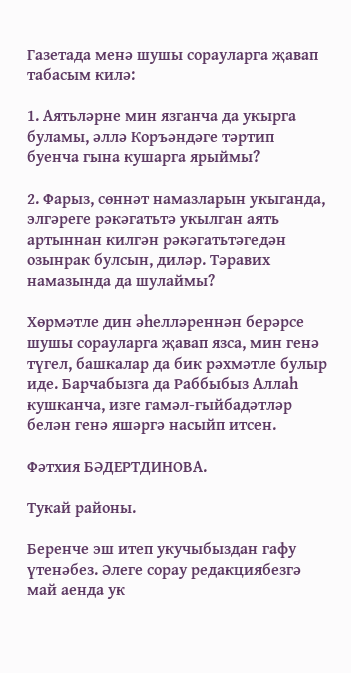Газетада менә шушы сорауларга җавап табасым килә:

1. Аятьләрне мин язганча да укырга буламы, әллә Коръәндәге тәртип буенча гына кушарга ярыймы?

2. Фарыз, сөннәт намазларын укыганда, элгәреге рәкәгатьтә укылган аять артыннан килгән рәкәгатьтәгедән озынрак булсын, диләр. Тәравих намазында да шулаймы?

Хөрмәтле дин әһелләреннән берәрсе шушы сорауларга җавап язса, мин генә түгел, башкалар да бик рәхмәтле булыр иде. Барчабызга да Раббыбыз Аллаһ кушканча, изге гамәл-гыйбадәтләр белән генә яшәргә насыйп итсен.

Фәтхия БӘДЕРТДИНОВА.

Тукай районы.

Беренче эш итеп укучыбыздан гафу үтенәбез. Әлеге сорау редакциябезгә май аенда ук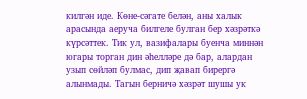килгән иде. Көне-сәгате белән, аны халык арасында аеруча билгеле булган бер хәзрәткә күрсәттек. Тик ул, вазифалары буенча миннән югары торган дин әһелләре дә бар, алардан узып сөйләп булмас, дип җавап бирергә алынмады. Тагын берничә хәзрәт шушы ук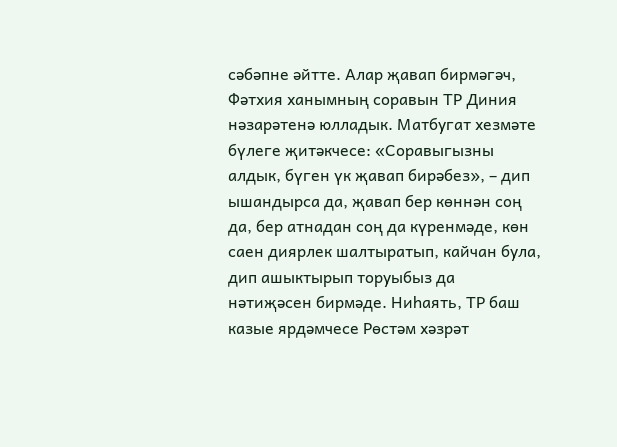сәбәпне әйтте. Алар җавап бирмәгәч, Фәтхия ханымның соравын ТР Диния нәзарәтенә юлладык. Матбугат хезмәте бүлеге җитәкчесе: «Соравыгызны алдык, бүген үк җавап бирәбез», – дип ышандырса да, җавап бер көннән соң да, бер атнадан соң да күренмәде, көн саен диярлек шалтыратып, кайчан була, дип ашыктырып торуыбыз да нәтиҗәсен бирмәде. Ниһаять, ТР баш казые ярдәмчесе Рөстәм хәзрәт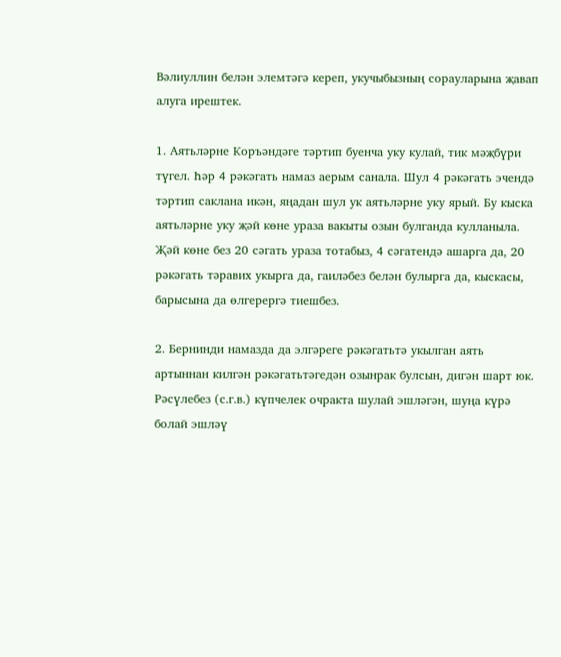Вәлиуллин белән элемтәгә кереп, укучыбызның сорауларына җавап алуга ирештек.

1. Аятьләрне Коръәндәге тәртип буенча уку кулай, тик мәҗбүри түгел. Һәр 4 рәкәгать намаз аерым санала. Шул 4 рәкәгать эчендә тәртип саклана икән, яңадан шул ук аятьләрне уку ярый. Бу кыска аятьләрне уку җәй көне ураза вакыты озын булганда кулланыла. Җәй көне без 20 сәгать ураза тотабыз, 4 сәгатендә ашарга да, 20 рәкәгать тәравих укырга да, гаиләбез белән булырга да, кыскасы, барысына да өлгерергә тиешбез.

2. Бернинди намазда да элгәреге рәкәгатьтә укылган аять артыннан килгән рәкәгатьтәгедән озынрак булсын, дигән шарт юк. Рәсүлебез (с.г.в.) күпчелек очракта шулай эшләгән, шуңа күрә болай эшләү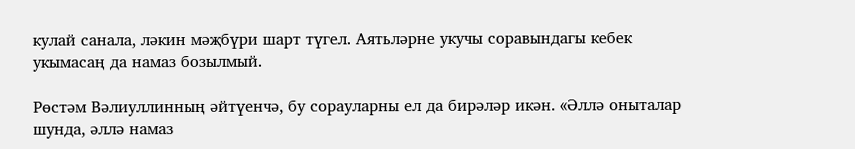кулай санала, ләкин мәҗбүри шарт түгел. Аятьләрне укучы соравындагы кебек укымасаң да намаз бозылмый.

Рөстәм Вәлиуллинның әйтүенчә, бу сорауларны ел да бирәләр икән. «Әллә оныталар шунда, әллә намаз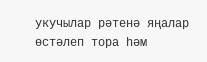укучылар рәтенә яңалар өстәлеп тора һәм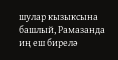шулар кызыксына башлый, Рамазанда иң еш бирелә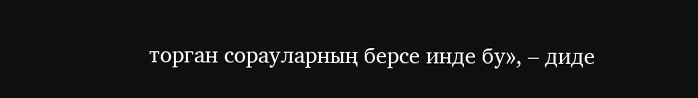торган сорауларның берсе инде бу», – диде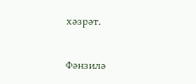хәзрәт.

Фәнзилә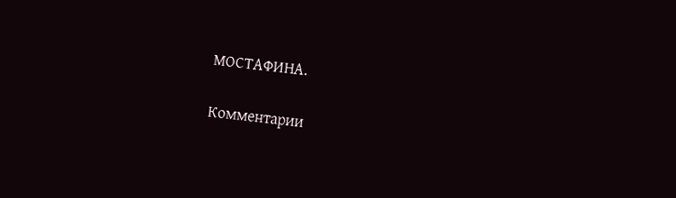МОСТАФИНА.

Комментарии